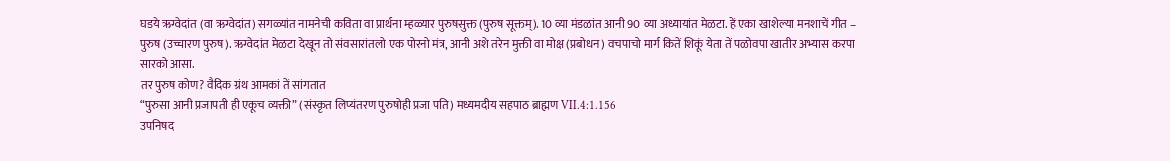घडये ऋग्वेदांत (वा ऋग्वेदांत) सगळ्यांत नामनेची कविता वा प्रार्थना म्हळ्यार पुरुषसुक्त (पुरुष सूक्तम्). 10 व्या मंडळांत आनी 90 व्या अध्यायांत मेळटा. हें एका खाशेल्या मनशाचें गीत – पुरुष (उच्चारण पुरुष). ऋग्वेदांत मेळटा देखून तो संवसारांतलो एक पोरनो मंत्र, आनी अशे तरेन मुक्ती वा मोक्ष (प्रबोधन) वचपाचो मार्ग कितें शिकूं येता तें पळोवपा खातीर अभ्यास करपा सारको आसा.
तर पुरुष कोण? वैदिक ग्रंथ आमकां तें सांगतात
“पुरुसा आनी प्रजापती ही एकूच व्यक्ती” (संस्कृत लिप्यंतरण पुरुषोही प्रजा पति) मध्यमदीय सहपाठ ब्राह्मण VII.4:1.156
उपनिषद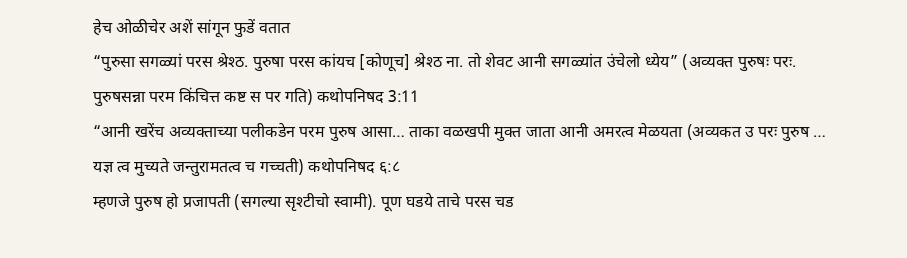हेच ओळीचेर अशें सांगून फुडें वतात
“पुरुसा सगळ्यां परस श्रेश्ठ. पुरुषा परस कांयच [कोणूच] श्रेश्ठ ना. तो शेवट आनी सगळ्यांत उंचेलो ध्येय” (अव्यक्त पुरुषः परः. पुरुषसन्ना परम किंचित्त कष्ट स पर गति) कथोपनिषद 3:11
“आनी खरेंच अव्यक्ताच्या पलीकडेन परम पुरुष आसा… ताका वळखपी मुक्त जाता आनी अमरत्व मेळयता (अव्यकत उ परः पुरुष … यज्ञ त्व मुच्यते जन्तुरामतत्व च गच्चती) कथोपनिषद ६:८
म्हणजे पुरुष हो प्रजापती (सगल्या सृश्टीचो स्वामी). पूण घडये ताचे परस चड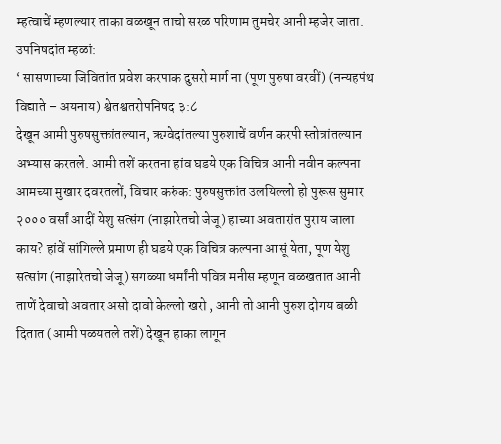म्हत्वाचें म्हणल्यार ताका वळखून ताचो सरळ परिणाम तुमचेर आनी म्हजेर जाता. उपनिषदांत म्हळां:
‘ सासणाच्या जिवितांत प्रवेश करपाक दुसरो मार्ग ना (पूण पुरुषा वरवीं) (नन्यहपंथ विद्याते – अयनाय) श्वेतश्वतरोपनिषद ३:८
देखून आमी पुरुषसुक्तांतल्यान, ऋग्वेदांतल्या पुरुशाचें वर्णन करपी स्तोत्रांतल्यान अभ्यास करतले. आमी तशें करतना हांव घडये एक विचित्र आनी नवीन कल्पना आमच्या मुखार दवरतलों, विचार करुंक: पुरुषसुक्तांत उलयिल्लो हो पुरूस सुमार २००० वर्सां आदीं येशु सत्संग (नाझारेतचो जेजू) हाच्या अवतारांत पुराय जाला काय? हांवें सांगिल्ले प्रमाण ही घडये एक विचित्र कल्पना आसूं येता, पूण येशु सत्सांग (नाझारेतचो जेजू) सगळ्या धर्मांनी पवित्र मनीस म्हणून वळखतात आनी ताणें देवाचो अवतार असो दावो केल्लो खरो , आनी तो आनी पुरुश दोगय बळी दितात (आमी पळयतले तशें) देखून हाका लागून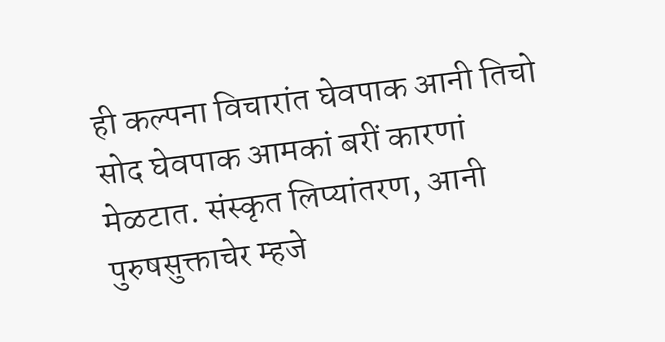ही कल्पना विचारांत घेवपाक आनी तिचो सोद घेवपाक आमकां बरीं कारणां मेळटात. संस्कृत लिप्यांतरण, आनी पुरुषसुक्ताचेर म्हजे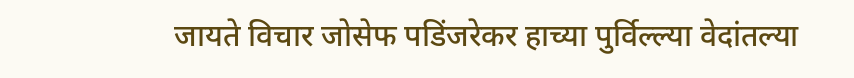जायते विचार जोसेफ पडिंजरेकर हाच्या पुर्विल्ल्या वेदांतल्या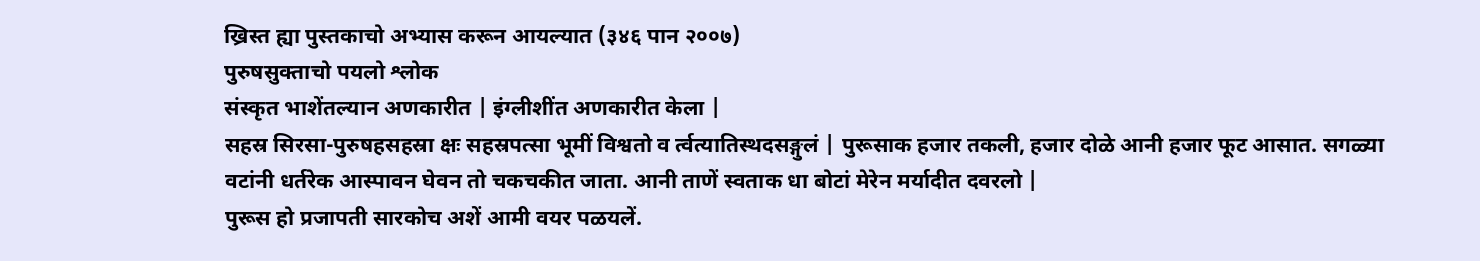ख्रिस्त ह्या पुस्तकाचो अभ्यास करून आयल्यात (३४६ पान २००७)
पुरुषसुक्ताचो पयलो श्लोक
संस्कृत भाशेंतल्यान अणकारीत | इंग्लीशींत अणकारीत केला |
सहस्र सिरसा-पुरुषहसहस्रा क्षः सहस्रपत्सा भूमीं विश्वतो व र्त्वत्यातिस्थदसङ्गुलं | पुरूसाक हजार तकली, हजार दोळे आनी हजार फूट आसात. सगळ्या वटांनी धर्तरेक आस्पावन घेवन तो चकचकीत जाता. आनी ताणें स्वताक धा बोटां मेरेन मर्यादीत दवरलो |
पुरूस हो प्रजापती सारकोच अशें आमी वयर पळयलें.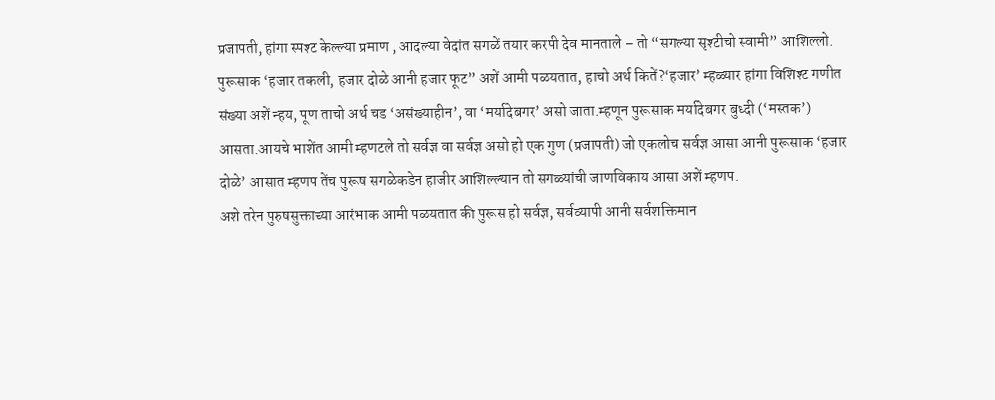प्रजापती, हांगा स्पश्ट केल्ल्या प्रमाण , आदल्या वेदांत सगळें तयार करपी देव मानताले – तो “सगल्या सृश्टीचो स्वामी” आशिल्लो.
पुरूसाक ‘हजार तकली, हजार दोळे आनी हजार फूट” अशें आमी पळयतात, हाचो अर्थ कितें?‘हजार’ म्हळ्यार हांगा विशिश्ट गणीत संख्या अशें न्हय, पूण ताचो अर्थ चड ‘असंख्याहीन’, वा ‘मर्यादेबगर’ असो जाता.म्हणून पुरूसाक मर्यादेबगर बुध्दी (‘मस्तक’) आसता.आयचे भाशेंत आमी म्हणटले तो सर्वज्ञ वा सर्वज्ञ असो हो एक गुण (प्रजापती) जो एकलोच सर्वज्ञ आसा आनी पुरूसाक ‘हजार दोळे’ आसात म्हणप तेंच पुरूष सगळेकडेन हाजीर आशिल्ल्यान तो सगळ्यांची जाणविकाय आसा अशें म्हणप.
अशे तरेन पुरुषसुक्ताच्या आरंभाक आमी पळयतात की पुरूस हो सर्वज्ञ, सर्वव्यापी आनी सर्वशक्तिमान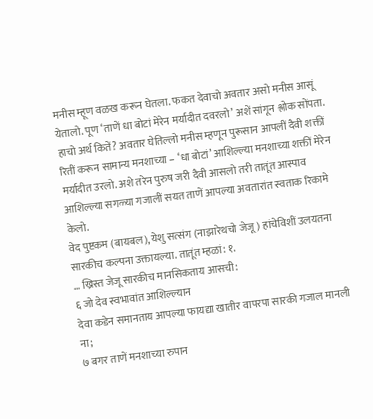मनीस म्हूण वळख करून घेतला. फकत देवाचो अवतार असो मनीस आसूं येतालो. पूण ‘ताणें धा बोटां मेरेन मर्यादीत दवरलो’ अशें सांगून श्लोक सोंपता. हाचो अर्थ कितें? अवतार घेतिल्लो मनीस म्हणून पुरूसान आपलीं दैवी शक्तीं रितीं करून सामान्य मनशाच्या – ‘धा बोटां’ आशिल्ल्या मनशाच्या शक्तीं मेरेन मर्यादीत उरलो. अशे तरेन पुरुष जरी दैवी आसलो तरी तातूंत आस्पाव आशिल्ल्या सगळ्या गजालीं सयत ताणें आपल्या अवतारांत स्वताक रिकामे केलो.
वेद पुष्टकम (बायबल), येशु सत्संग (नाझारेथचो जेजू) हांचेविशीं उलयतना सारकीच कल्पना उक्तायल्या. तातूंत म्हळां: १.
… ख्रिस्त जेजू सारकीच मानसिकताय आसची:
६ जो देव स्वभावांत आशिल्ल्यान
देवा कडेन समानताय आपल्या फायद्या खातीर वापरपा सारकी गजाल मानली ना;
७ बगर ताणें मनशाच्या रुपान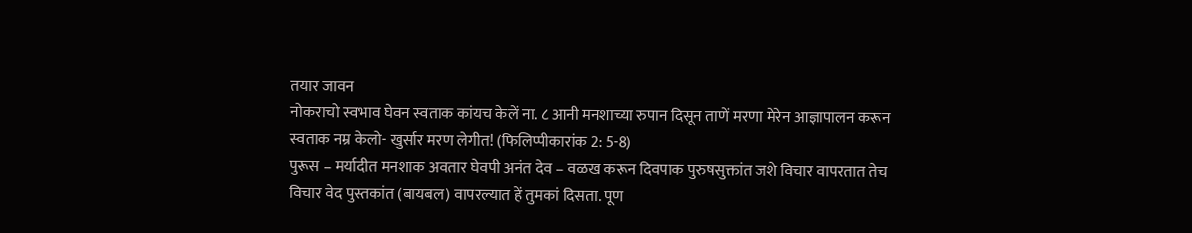तयार जावन
नोकराचो स्वभाव घेवन स्वताक कांयच केलें ना. ८ आनी मनशाच्या रुपान दिसून ताणें मरणा मेरेन आज्ञापालन करून स्वताक नम्र केलो- खुर्सार मरण लेगीत! (फिलिप्पीकारांक 2: 5-8)
पुरूस – मर्यादीत मनशाक अवतार घेवपी अनंत देव – वळख करून दिवपाक पुरुषसुक्तांत जशे विचार वापरतात तेच विचार वेद पुस्तकांत (बायबल) वापरल्यात हें तुमकां दिसता. पूण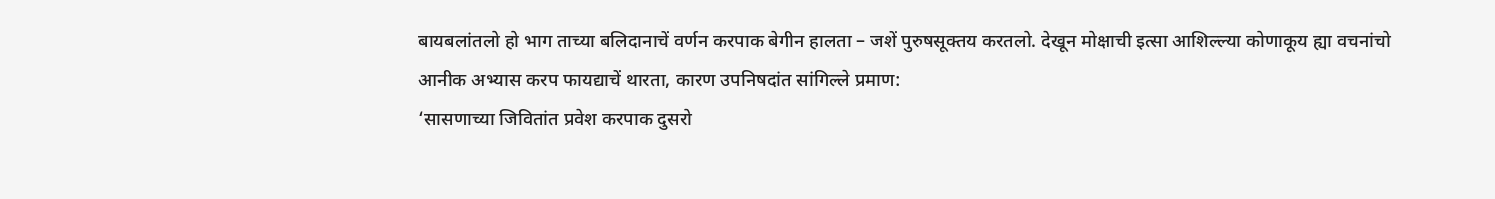बायबलांतलो हो भाग ताच्या बलिदानाचें वर्णन करपाक बेगीन हालता – जशें पुरुषसूक्तय करतलो. देखून मोक्षाची इत्सा आशिल्ल्या कोणाकूय ह्या वचनांचो आनीक अभ्यास करप फायद्याचें थारता, कारण उपनिषदांत सांगिल्ले प्रमाण:
‘सासणाच्या जिवितांत प्रवेश करपाक दुसरो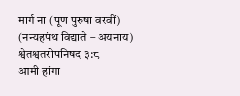मार्ग ना (पूण पुरुषा वरवीं) (नन्यहपंथ विद्याते – अयनाय) श्वेतश्वतरोपनिषद ३:८
आमी हांगा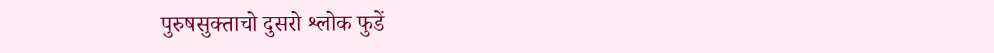पुरुषसुक्ताचो दुसरो श्लोक फुडें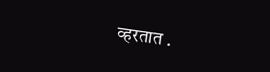व्हरतात .